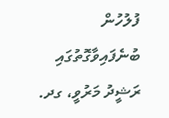ފުލުހުން ބުނެފައިވާގޮތުގައި ރަޝީދު މަރުވީ، ގދ.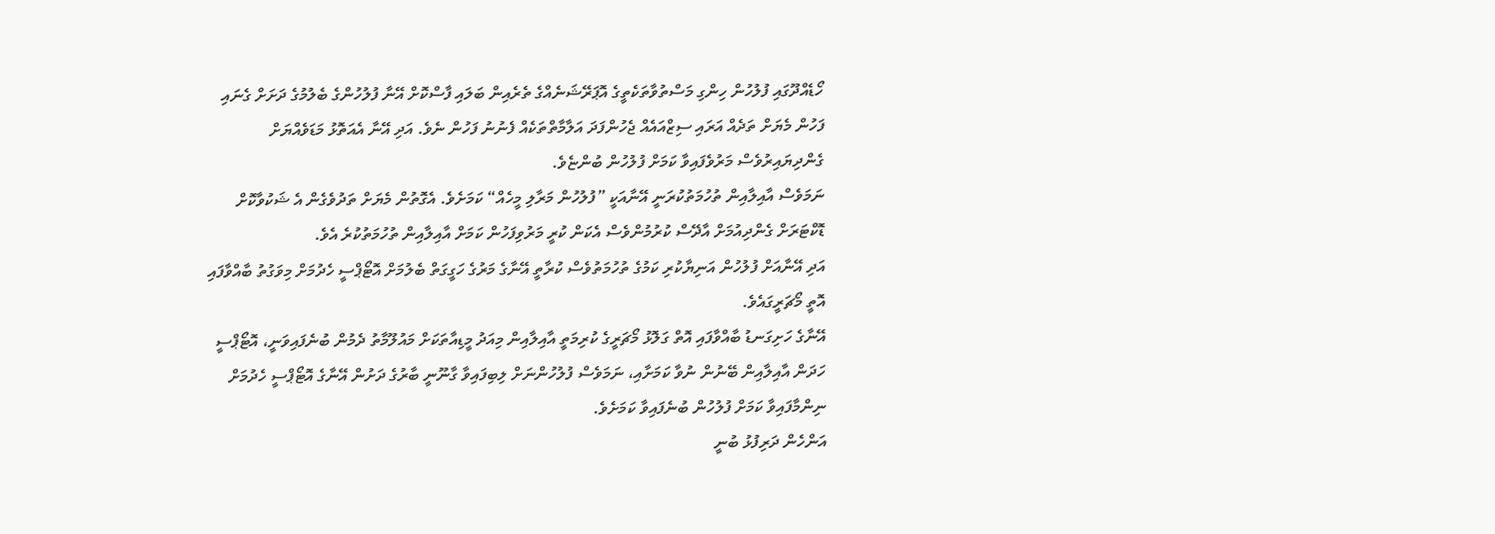ހޯޑެއްދޫގައި ފުލުހުން ހިންގި މަސްތުވާތަކެތީގެ އޮޕަރޭޝަނެއްގެ ތެރެއިން ބަލައި ފާސްކޮށް އޭނާ ފުލުހުންގެ ބެލުމުގެ ދަށަށް ގެނައި ފަހުން މެޔަށް ތަދެއް އަރައި ސިޒްއައެއް ޖެހުންފަދަ އަލާމާތްތަކެއް ފެނުނު ފަހުން ނެވެ. އަދި އޭނާ އެއަތޮޅު މަޑަވެއްޔަށް ގެންދިޔައިރުވެސް މަރުވެފައިވާ ކަމަށް ފުލުހުން ބުންޏެވެ.
ނަމަވެސް އާއިލާއިން ތުހުމަތުކުރަނީ އޭނާއަކީ ”ފުލުހުން މަރާލި މީހެއް“ ކަމަށެވެ. އެގޮތުން މެޔަށް ތަދުވެގެން އެ ޝަކުވާކޮށް ޑޮކްޓަރަށް ގެންދިއުމަށް އާދޭސް ކުރުމުންވެސް އެކަން ކުރީ މަރުވިފަހުން ކަމަށް އާއިލާއިން ތުހުމަތުކުރެ އެވެ.
އަދި އޭނާއަށް ފުލުހުން އަނިޔާކުރި ކަމުގެ ތުހުމަތުވެސް ކުރާތީ އޭނާގެ މަރުގެ ހަގީގަތް ބެލުމަށް އޮޓޯޕްސީ ހެދުމަށް މިވަގުތު ބާއްވާފައި އޮތީ މޯޗަރީގައެވެ.
އޭނާގެ ހަށިގަނޑު ބާއްވާފައި އޮތް ގަލޮޅު މޯޗަރީގެ ކުރިމަތީ އާއިލާއިން މިއަދު މީޑިއާތަކަށް މައުލޫމާތު ދެމުން ބުނެފައިވަނީ، އޮޓޯޕްސީ ހަދަން އާއިލާއިން ބޭނުން ނުވާ ކަމަށާއި، ނަމަވެސް ފުލުހުންނަށް ލިބިފައިވާ ގާނޫނީ ބާރުގެ ދަށުން އޭނާގެ އޮޓޯޕްސީ ހެދުމަށް ނިންމާފައިވާ ކަމަށް ފުލުހުން ބުނެފައިވާ ކަމަށެވެ.
އަންހެން ދަރިފުޅު ބުނީ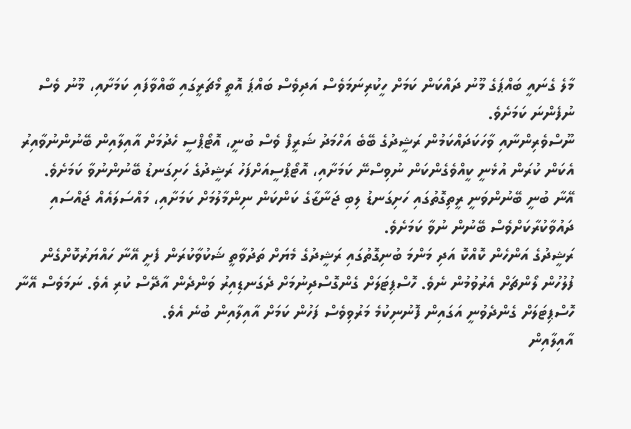މާލެ ގެނައީ ބައްޕަގެ މޫނު ދައްކަން ކަމަށް ހީކުރިނަމަވެސް އަދިވެސް ބައްޕަ އޮތީ މޯޗަރީގައި ބާއްވާފައި ކަމަށާއި، މޫނު ވެސް ނުފެންނަ ކަމަށެވެ.
ނޫސްވެރިންނާއި ވާހަކަދައްކަމުން ރަޝީދުގެ ބޭބެ އަހްމަދު ޝަރީފް ވެސް ބުނީ، އޮޓޯޕްސީ ހެދުމަށް އާއިލާއިން ބޭނުންނުވާއިރު އެކަން ކުރަން އުޅެނީ ކީއްވެގެންކަން ނުވިސްނޭ ކަމަށާއި، އޮޓޯޕްސީއަށްފަހު ރަޝީދުގެ ހަށިގަނޑު ބޭނުންނުވާ ކަމަށެވެ.
އޭނާ ބުނީ ބޭނުންވަނީ ރީތިގޮތުގައި ހަށިގަނޑު ލިބި ޖަނާޒާގެ ކަންކަން ނިންމާލުމަށް ކަމަށާއި، މައްސަލައެއް ޖައްސައި ދައުވާކުރާކަށްވެސް ބޭނުން ނުވާ ކަމަށެވެ.
ރަޝީދުގެ އަންހެން ކޮއްކޮ އަދި މަންމަ ބުނިގޮތުގައި ރަޝީދުގެ މެޔަށް ތަދުވާތީ ޝަކުވާކުރަން ފެށީ އޭނާ ހައްޔަރުކޮށްގެން ފުލުހުން ލޯންޗަށް އެރުވުމުން ނެވެ. ހޮސްޕިޓަލަށް ގެންގޮސްދިނުމަށް ދެގަނޑިއިރު ވަންދެން އާދޭސް ކުރި އެވެ. ނަމަވެސް އޭނާ ހޮސްޕިޓަލަށް ގެންދެވުނީ އަގައިން ފޮނުނިކުމެ މަރުވިވެސް ފަހުން ކަމަށް އާއިލާއިން ބުނެ އެވެ.
އާއިލާއިން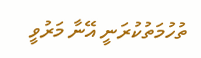ތުހުމަތުކުރަނީ އޭނާ މަރުވީ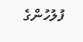ފުލުހުންގެ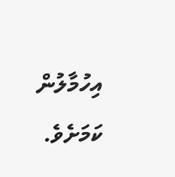އިހުމާލުން ކަމަށެވެ.